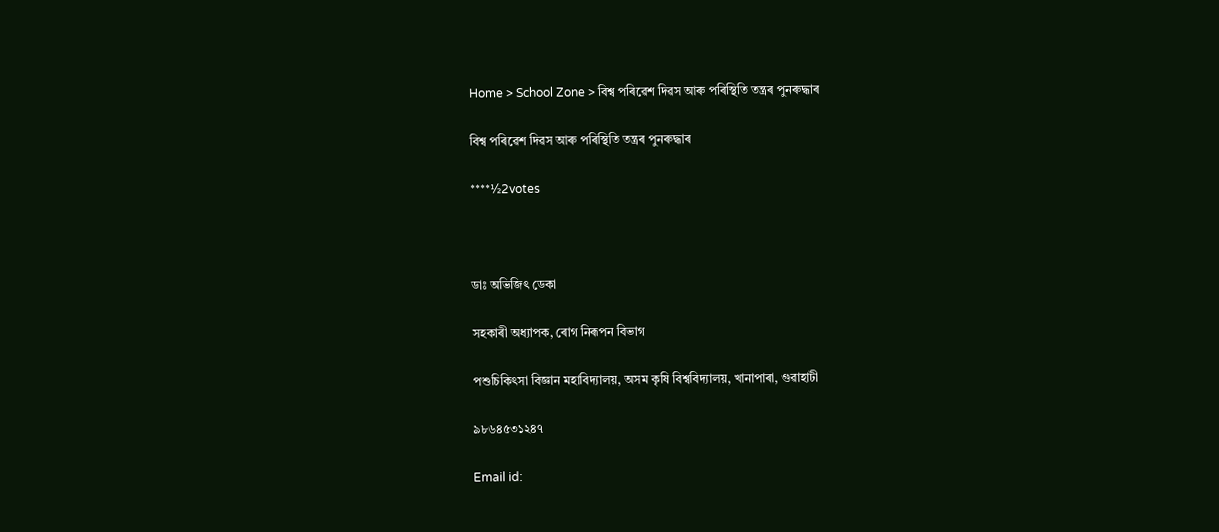Home > School Zone > বিশ্ব পৰিৱেশ দিৱস আৰু পৰিস্থিতি তন্ত্ৰৰ পুনৰুদ্ধাৰ

বিশ্ব পৰিৱেশ দিৱস আৰু পৰিস্থিতি তন্ত্ৰৰ পুনৰুদ্ধাৰ

****½2votes



ডাঃ অভিজিৎ ডেকা

সহকাৰী অধ্যাপক, ৰোগ নিৰূপন বিভাগ

পশুচিকিৎসা বিজ্ঞান মহাবিদ্যালয়, অসম কৃষি বিশ্ববিদ্যালয়, খানাপাৰা, গুৱাহাটী

৯৮৬৪৫৩১২৪৭

Email id: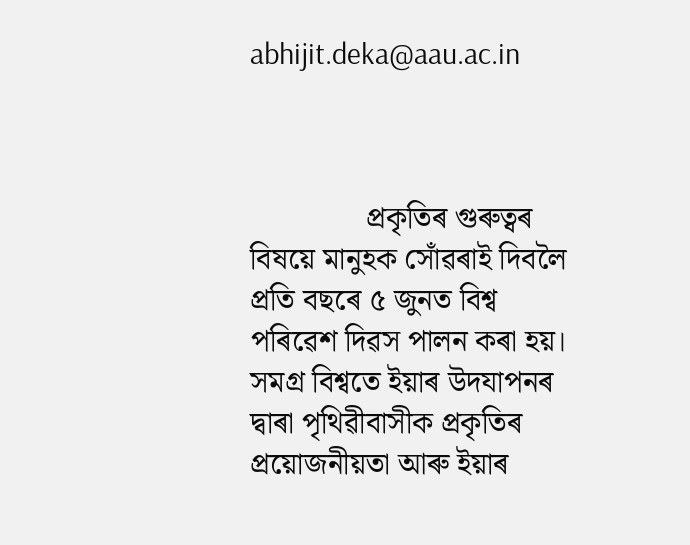abhijit.deka@aau.ac.in



               প্ৰকৃতিৰ গুৰুত্বৰ বিষয়ে মানুহক সোঁৱৰাই দিবলৈ প্ৰতি বছৰে ৫ জুনত বিশ্ব পৰিৱেশ দিৱস পালন কৰা হয়। সমগ্ৰ বিশ্বতে ইয়াৰ উদযাপনৰ দ্বাৰা পৃথিৱীবাসীক প্ৰকৃতিৰ প্ৰয়োজনীয়তা আৰু ইয়াৰ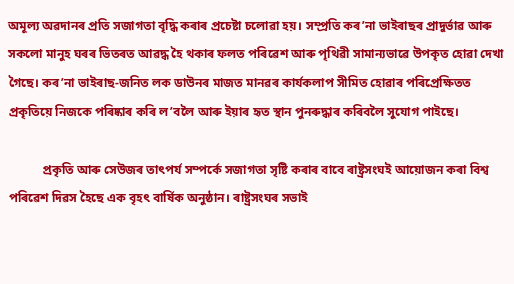অমূল্য অৱদানৰ প্ৰতি সজাগতা বৃদ্ধি কৰাৰ প্ৰচেষ্টা চলোৱা হয়। সম্প্ৰতি কৰ’না ভাইৰাছৰ প্ৰাদুৰ্ভাৱ আৰু সকলো মানুহ ঘৰৰ ভিতৰত আৱদ্ধ হৈ থকাৰ ফলত পৰিৱেশ আৰু পৃথিৱী সামান্যভাৱে উপকৃত হোৱা দেখা গৈছে। কৰ’না ভাইৰাছ-জনিত লক ডাউনৰ মাজত মানৱৰ কাৰ্যকলাপ সীমিত হোৱাৰ পৰিপ্ৰেক্ষিতত প্ৰকৃতিয়ে নিজকে পৰিষ্কাৰ কৰি ল’বলৈ আৰু ইয়াৰ হৃত স্থান পুনৰুদ্ধাৰ কৰিবলৈ সুযোগ পাইছে।

           প্ৰকৃতি আৰু সেউজৰ তাৎপৰ্য সম্পৰ্কে সজাগতা সৃষ্টি কৰাৰ বাবে ৰাষ্ট্ৰসংঘই আয়োজন কৰা বিশ্ব পৰিৱেশ দিৱস হৈছে এক বৃহৎ বাৰ্ষিক অনুষ্ঠান। ৰাষ্ট্ৰসংঘৰ সভাই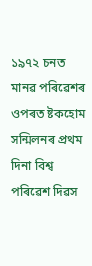১৯৭২ চনত মানৱ পৰিৱেশৰ ওপৰত ষ্টকহোম সন্মিলনৰ প্ৰথম দিনা বিশ্ব পৰিৱেশ দিৱস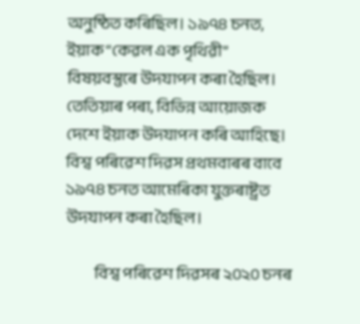অনুষ্ঠিত কৰিছিল। ১৯৭৪ চনত,  ইয়াক “কেৱল এক পৃথিৱী” বিষয়বস্তুৰে উদযাপন কৰা হৈছিল। তেতিয়াৰ পৰা, বিভিন্ন আয়োজক দেশে ইয়াক উদযাপন কৰি আহিছে। বিশ্ব পৰিৱেশ দিৱস প্ৰথমবাৰৰ বাবে ১৯৭৪ চনত আমেৰিকা যুক্তৰাষ্ট্ৰত উদযাপন কৰা হৈছিল।

          বিশ্ব পৰিৱেশ দিৱসৰ ২০২০ চনৰ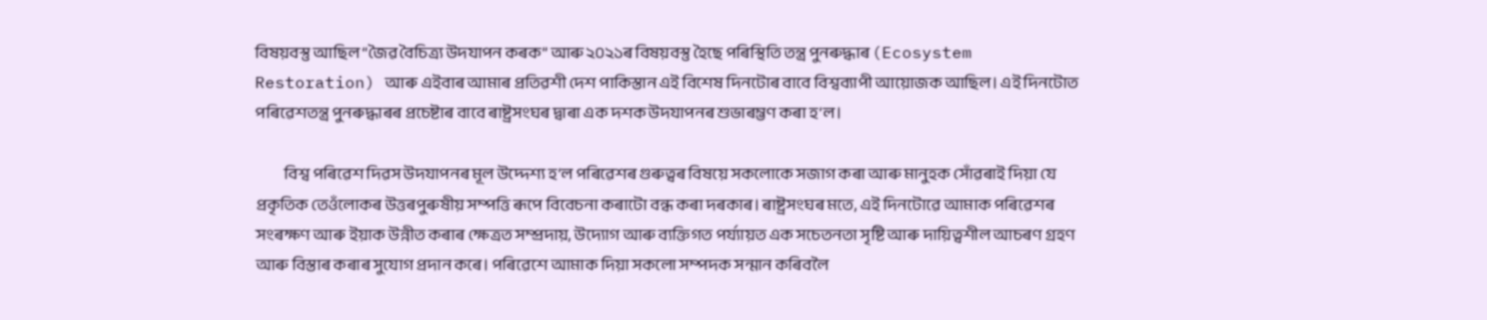বিষয়বস্তু আছিল “জৈৱ বৈচিত্ৰ্য উদযাপন কৰক” আৰু ২০২১ৰ বিষয়বস্তু হৈছে পৰিস্থিতি তন্ত্ৰ পুনৰুদ্ধাৰ (Ecosystem  Restoration) আৰু এইবাৰ আমাৰ প্ৰতিৱশী দেশ পাকিস্তান এই বিশেষ দিনটোৰ বাবে বিশ্বব্যাপী আয়োজক আছিল। এই দিনটোত পৰিৱেশতন্ত্ৰ পুনৰুদ্ধাৰৰ প্ৰচেষ্টাৰ বাবে ৰাষ্ট্ৰসংঘৰ দ্বাৰা এক দশক উদযাপনৰ শুভাৰম্ভণ কৰা হ’ল।

          বিশ্ব পৰিৱেশ দিৱস উদযাপনৰ মূল উদ্দেশ্য হ’ল পৰিৱেশৰ গুৰুত্বৰ বিষয়ে সকলোকে সজাগ কৰা আৰু মানুহক সোঁৱৰাই দিয়া যে প্ৰকৃতিক তেওঁলোকৰ উত্তৰপুৰুষীয় সম্পত্তি ৰূপে বিবেচনা কৰাটো বন্ধ কৰা দৰকাৰ। ৰাষ্ট্ৰসংঘৰ মতে, এই দিনটোৱে আমাক পৰিৱেশৰ সংৰক্ষণ আৰু ইয়াক উন্নীত কৰাৰ ক্ষেত্ৰত সম্প্ৰদায়, উদ্যোগ আৰু ব্যক্তিগত পৰ্য্যায়ত এক সচেতনতা সৃষ্টি আৰু দায়িত্বশীল আচৰণ গ্ৰহণ আৰু বিস্তাৰ কৰাৰ সুযোগ প্ৰদান কৰে। পৰিৱেশে আমাক দিয়া সকলো সম্পদক সন্মান কৰিবলৈ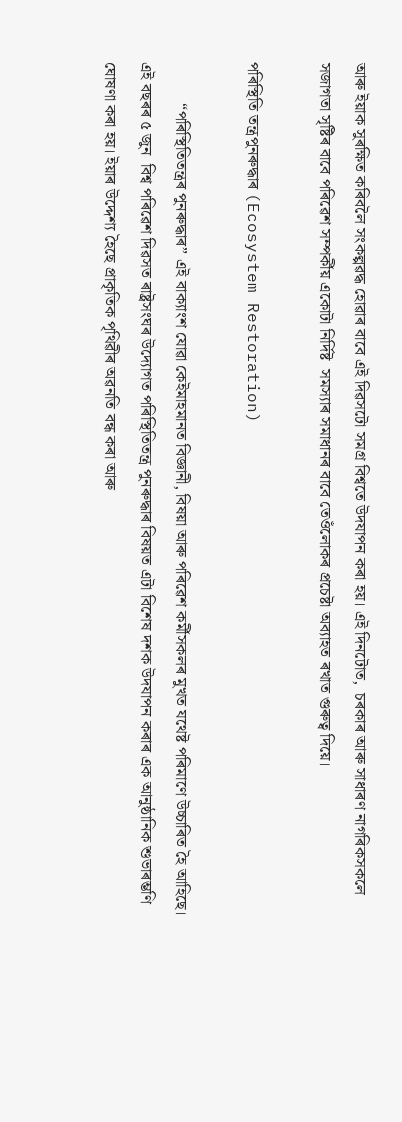আৰু ইয়াক সুৰক্ষিত কৰিবলৈ সংকল্পৱদ্ধ হোৱাৰ বাবে এই দিৱসটো সমগ্ৰ বিশ্বতে উদযাপন কৰা হয়। এই দিনটোত,  চৰকাৰ আৰু সাধাৰণ নাগৰিকসকলে সজাগতা সৃষ্টিৰ বাবে পৰিৱেশ সম্পৰ্কীয় একোটা নিৰ্দিষ্ট  সমস্যাৰ সমাধানৰ বাবে তেওঁলোকৰ প্ৰচেষ্টা অব্যাহত ৰখাত গুৰুত্ব দিয়ে।

পৰিস্থিতি তন্ত্ৰপুনৰুদ্ধাৰ (Ecosystem Restoration)

          “পৰিস্থিতিতন্ত্ৰৰ পুনৰুদ্ধাৰ” এই বাক্যাংশ যোৱা কেইমাহমানত বিজ্ঞানী, বিষয়া আৰু পৰিৱেশ কৰ্মীসকলৰ মুখত যথেষ্ট পৰিমাণে উচ্চাৰিত হৈ আহিছে। এই বছৰৰ ৫ জুন  বিশ্ব পৰিৱেশ দিৱসত ৰাষ্ট্ৰসংঘৰ উদ্যোগত পৰিস্থিতিতন্ত্ৰ পুনৰুদ্ধাৰ বিষয়ত এটা বিশেষ দশক উদযাপন কৰাৰ এক আনুষ্ঠানিক শুভাৰম্ভণি ঘোষণা কৰা হয়। ইয়াৰ উদ্দেশ্য হৈছে প্ৰাকৃতিক পৃথিৱীৰ অৱনতি বন্ধ কৰা আৰু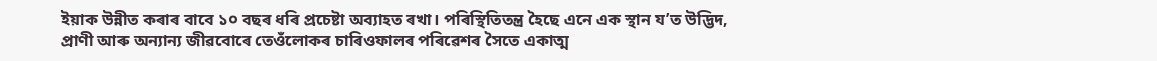ইয়াক উন্নীত কৰাৰ বাবে ১০ বছৰ ধৰি প্ৰচেষ্টা অব্যাহত ৰখা। পৰিস্থিতিতন্ত্ৰ হৈছে এনে এক স্থান য’ত উদ্ভিদ, প্ৰাণী আৰু অন্যান্য জীৱবোৰে তেওঁলোকৰ চাৰিওফালৰ পৰিৱেশৰ সৈতে একাত্ম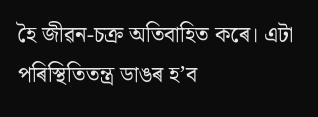হৈ জীৱন-চক্ৰ অতিবাহিত কৰে। এটা পৰিস্থিতিতন্ত্ৰ ডাঙৰ হ’ব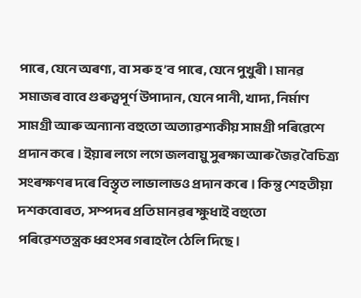পাৰে, যেনে অৰণ্য, বা সৰু হ’ব পাৰে, যেনে পুখুৰী। মানৱ সমাজৰ বাবে গুৰুত্বপূৰ্ণ উপাদান, যেনে পানী, খাদ্য, নিৰ্মাণ সামগ্ৰী আৰু অন্যান্য বহুতো অত্যাৱশ্যকীয় সামগ্ৰী পৰিৱেশে প্ৰদান কৰে। ইয়াৰ লগে লগে জলবায়ু সুৰক্ষা আৰু জৈৱ বৈচিত্ৰ্য সংৰক্ষণৰ দৰে বিস্তৃত লাভালাভও প্ৰদান কৰে। কিন্তু শেহতীয়া দশকবোৰত,  সম্পদৰ প্ৰতি মানৱৰ ক্ষুধাই বহুতো পৰিৱেশতন্ত্ৰক ধ্বংসৰ গৰাহলৈ ঠেলি দিছে।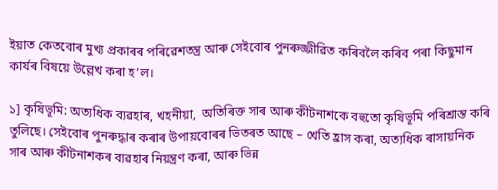ইয়াত কেতবোৰ মুখ্য প্ৰকাৰৰ পৰিৱেশতন্ত্ৰ আৰু সেইবোৰ পুনৰুজ্জীৱিত কৰিবলৈ কৰিব পৰা কিছুমান কাৰ্যৰ বিষয়ে উল্লেখ কৰা হ’ল।

১] কৃষিভূমি: অত্যধিক ব্যৱহাৰ, খহনীয়া,  অতিৰিক্ত সাৰ আৰু কীটনাশকে বহুতো কৃষিভূমি পৰিশ্ৰান্ত কৰি তুলিছে। সেইবোৰ পুনৰুদ্ধাৰ কৰাৰ উপায়বোৰৰ ভিতৰত আছে – খেতি হ্ৰাস কৰা, অত্যধিক ৰাসায়নিক সাৰ আৰু কীটনাশকৰ ব্যৱহাৰ নিয়ন্ত্ৰণ কৰা, আৰু ভিন্ন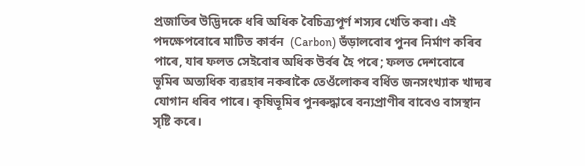প্ৰজাতিৰ উদ্ভিদকে ধৰি অধিক বৈচিত্ৰ্যপূৰ্ণ শস্যৰ খেতি কৰা। এই পদক্ষেপবোৰে মাটিত কাৰ্বন  (Carbon) ভঁড়ালবোৰ পুনৰ নিৰ্মাণ কৰিব পাৰে, যাৰ ফলত সেইবোৰ অধিক উৰ্বৰ হৈ পৰে; ফলত দেশবোৰে ভূমিৰ অত্যধিক ব্যৱহাৰ নকৰাকৈ তেওঁলোকৰ বৰ্ধিত জনসংখ্যাক খাদ্যৰ যোগান ধৰিব পাৰে। কৃষিভূমিৰ পুনৰুদ্ধাৰে বন্যপ্ৰাণীৰ বাবেও বাসস্থান সৃষ্টি কৰে।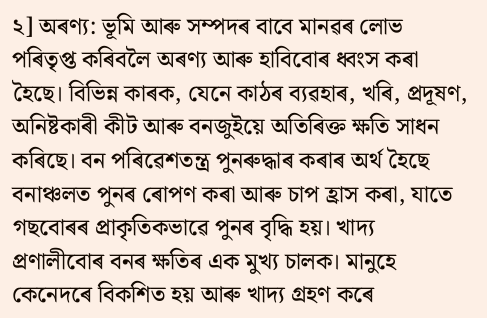২] অৰণ্য: ভূমি আৰু সম্পদৰ বাবে মানৱৰ লোভ পৰিতৃপ্ত কৰিবলৈ অৰণ্য আৰু হাবিবোৰ ধ্বংস কৰা হৈছে। বিভিন্ন কাৰক, যেনে কাঠৰ ব্যৱহাৰ, খৰি, প্ৰদূষণ, অনিষ্টকাৰী কীট আৰু বনজুইয়ে অতিৰিক্ত ক্ষতি সাধন কৰিছে। বন পৰিৱেশতন্ত্ৰ পুনৰুদ্ধাৰ কৰাৰ অৰ্থ হৈছে বনাঞ্চলত পুনৰ ৰোপণ কৰা আৰু চাপ হ্ৰাস কৰা, যাতে গছবোৰৰ প্ৰাকৃতিকভাৱে পুনৰ বৃদ্ধি হয়। খাদ্য প্ৰণালীবোৰ বনৰ ক্ষতিৰ এক মুখ্য চালক। মানুহে কেনেদৰে বিকশিত হয় আৰু খাদ্য গ্ৰহণ কৰে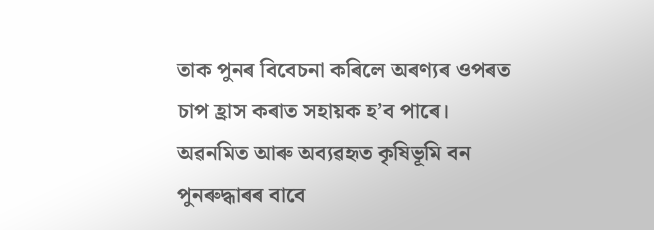তাক পুনৰ বিবেচনা কৰিলে অৰণ্যৰ ওপৰত চাপ হ্ৰাস কৰাত সহায়ক হ’ব পাৰে। অৱনমিত আৰু অব্যৱহৃত কৃষিভূমি বন পুনৰুদ্ধাৰৰ বাবে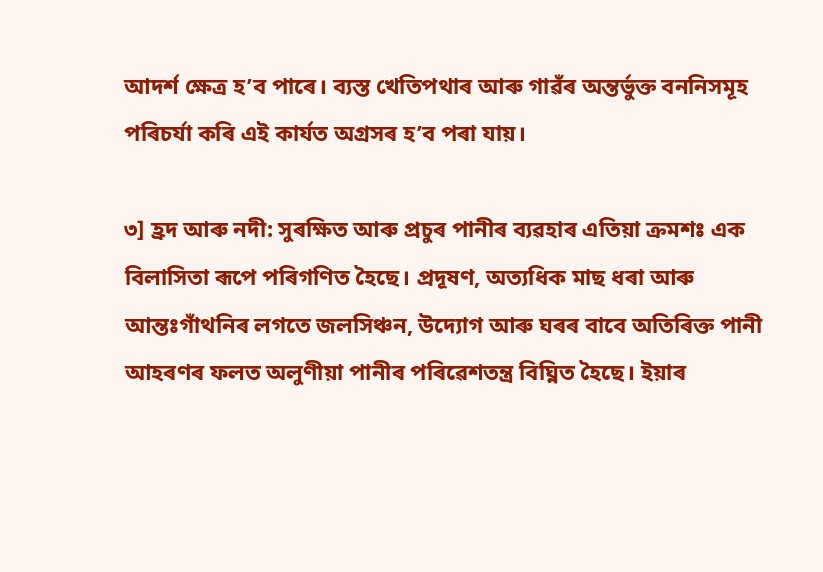আদৰ্শ ক্ষেত্ৰ হ’ব পাৰে। ব্যস্ত খেতিপথাৰ আৰু গাৱঁৰ অন্তৰ্ভুক্ত বননিসমূহ পৰিচৰ্যা কৰি এই কাৰ্যত অগ্ৰসৰ হ’ব পৰা যায়।

৩] হ্ৰদ আৰু নদী: সুৰক্ষিত আৰু প্ৰচুৰ পানীৰ ব্যৱহাৰ এতিয়া ক্ৰমশঃ এক বিলাসিতা ৰূপে পৰিগণিত হৈছে। প্ৰদূষণ, অত্যধিক মাছ ধৰা আৰু আন্তঃগাঁথনিৰ লগতে জলসিঞ্চন, উদ্যোগ আৰু ঘৰৰ বাবে অতিৰিক্ত পানী আহৰণৰ ফলত অলুণীয়া পানীৰ পৰিৱেশতন্ত্ৰ বিঘ্নিত হৈছে। ইয়াৰ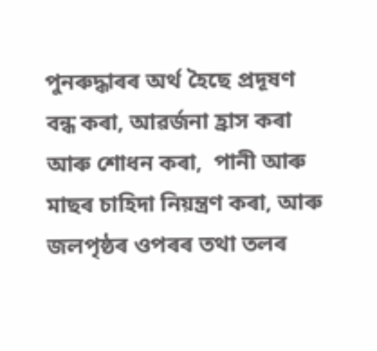পুনৰুদ্ধাৰৰ অৰ্থ হৈছে প্ৰদূষণ বন্ধ কৰা, আৱৰ্জনা হ্ৰাস কৰা আৰু শোধন কৰা,  পানী আৰু মাছৰ চাহিদা নিয়ন্ত্ৰণ কৰা, আৰু জলপৃষ্ঠৰ ওপৰৰ তথা তলৰ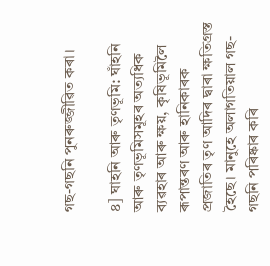গছ-গছনি পুনৰুজ্জীৱিত কৰা।

৪] ঘাহনি আৰু তৃণভূমি: ঘাঁহনি আৰু তৃণভূমিসমূহৰ অত্যধিক ব্যৱহাৰ আৰু ক্ষয়, কৃষিভূমিলৈ ৰূপান্তৰণ আৰু হানিকাৰক প্ৰজাতিৰ তৃণ আদিৰ দ্বাৰা ক্ষতিগ্ৰস্ত হৈছে। মানুহে অলাগতিয়াল গছ-গছনি পৰিষ্কাৰ কৰি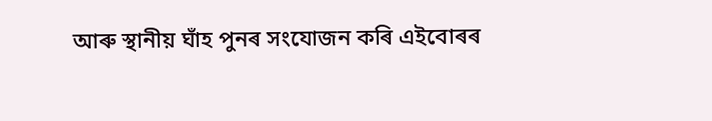আৰু স্থানীয় ঘাঁহ পুনৰ সংযোজন কৰি এইবোৰৰ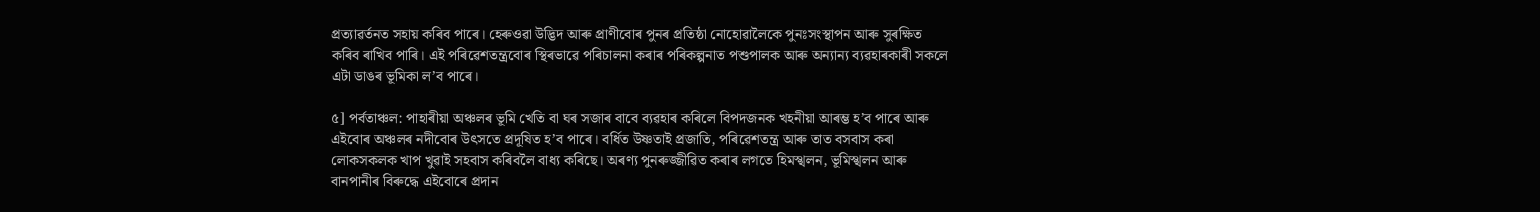প্ৰত্যাৱৰ্তনত সহায় কৰিব পাৰে। হেৰুওৱা উদ্ভিদ আৰু প্ৰাণীবোৰ পুনৰ প্ৰতিষ্ঠা নোহোৱালৈকে পুনঃসংস্থাপন আৰু সুৰক্ষিত কৰিব ৰাখিব পাৰি। এই পৰিৱেশতন্ত্ৰবোৰ স্থিৰভাৱে পৰিচালনা কৰাৰ পৰিকল্পনাত পশুপালক আৰু অন্যান্য ব্যৱহাৰকাৰী সকলে এটা ডাঙৰ ভূমিকা ল’ব পাৰে।

৫] পৰ্বতাঞ্চল: পাহাৰীয়া অঞ্চলৰ ভূমি খেতি বা ঘৰ সজাৰ বাবে ব্যৱহাৰ কৰিলে বিপদজনক খহনীয়া আৰম্ভ হ’ব পাৰে আৰু এইবোৰ অঞ্চলৰ নদীবোৰ উৎসতে প্ৰদূষিত হ’ব পাৰে। বৰ্ধিত উষ্ণতাই প্ৰজাতি, পৰিৱেশতন্ত্ৰ আৰু তাত বসবাস কৰা লোকসকলক খাপ খুৱাই সহবাস কৰিবলৈ বাধ্য কৰিছে। অৰণ্য পুনৰুজ্জীৱিত কৰাৰ লগতে হিমস্খলন, ভূমিস্খলন আৰু বানপানীৰ বিৰুদ্ধে এইবোৰে প্ৰদান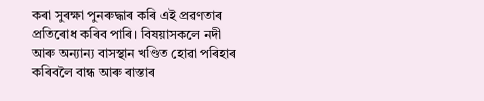কৰা সুৰক্ষা পুনৰুদ্ধাৰ কৰি এই প্ৰৱণতাৰ প্ৰতিৰোধ কৰিব পাৰি। বিষয়াসকলে নদী আৰু অন্যান্য বাসস্থান খণ্ডিত হোৱা পৰিহাৰ কৰিবলৈ বান্ধ আৰু ৰাস্তাৰ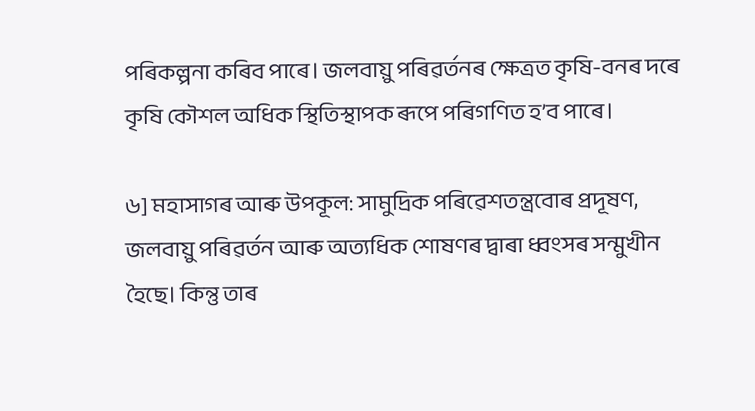পৰিকল্পনা কৰিব পাৰে। জলবায়ু পৰিৱৰ্তনৰ ক্ষেত্ৰত কৃষি-বনৰ দৰে কৃষি কৌশল অধিক স্থিতিস্থাপক ৰূপে পৰিগণিত হ’ব পাৰে।

৬] মহাসাগৰ আৰু উপকূল: সামুদ্ৰিক পৰিৱেশতন্ত্ৰবোৰ প্ৰদূষণ, জলবায়ু পৰিৱৰ্তন আৰু অত্যধিক শোষণৰ দ্বাৰা ধ্বংসৰ সন্মুখীন হৈছে। কিন্তু তাৰ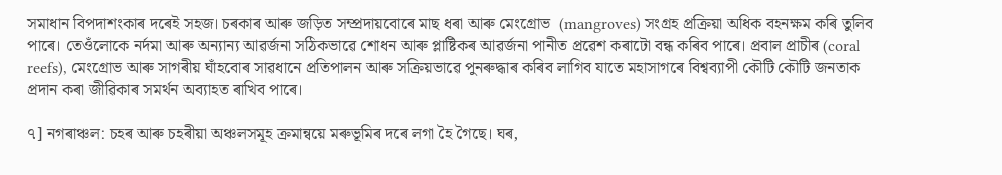সমাধান বিপদাশংকাৰ দৰেই সহজ। চৰকাৰ আৰু জড়িত সম্প্ৰদায়বোৰে মাছ ধৰা আৰু মেংগ্ৰোভ  (mangroves) সংগ্ৰহ প্ৰক্ৰিয়া অধিক বহনক্ষম কৰি তুলিব পাৰে। তেওঁলোকে নৰ্দমা আৰু অন্যান্য আৱৰ্জনা সঠিকভাৱে শোধন আৰু প্লাষ্টিকৰ আৱৰ্জনা পানীত প্ৰৱেশ কৰাটো বন্ধ কৰিব পাৰে। প্ৰবাল প্ৰাচীৰ (coral reefs), মেংগ্ৰোভ আৰু সাগৰীয় ঘাঁহবোৰ সাৱধানে প্ৰতিপালন আৰু সক্ৰিয়ভাৱে পুনৰুদ্ধাৰ কৰিব লাগিব যাতে মহাসাগৰে বিশ্বব্যাপী কৌটি কৌটি জনতাক প্ৰদান কৰা জীৱিকাৰ সমৰ্থন অব্যাহত ৰাখিব পাৰে।

৭] নগৰাঞ্চল: চহৰ আৰু চহৰীয়া অঞ্চলসমূহ ক্ৰমান্বয়ে মৰুভূমিৰ দৰে লগা হৈ গৈছে। ঘৰ,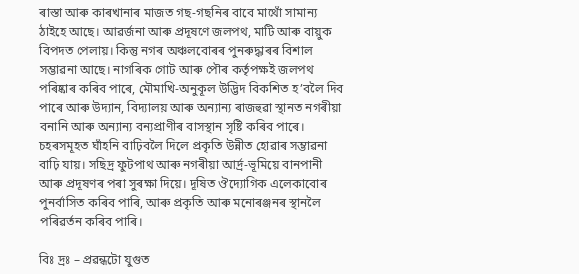ৰাস্তা আৰু কাৰখানাৰ মাজত গছ-গছনিৰ বাবে মাথোঁ সামান্য ঠাইহে আছে। আৱৰ্জনা আৰু প্ৰদূষণে জলপথ, মাটি আৰু বায়ুক বিপদত পেলায়। কিন্তু নগৰ অঞ্চলবোৰৰ পুনৰুদ্ধাৰৰ বিশাল সম্ভাৱনা আছে। নাগৰিক গোট আৰু পৌৰ কৰ্তৃপক্ষই জলপথ পৰিষ্কাৰ কৰিব পাৰে, মৌমাখি-অনুকূল উদ্ভিদ বিকশিত হ’বলৈ দিব পাৰে আৰু উদ্যান, বিদ্যালয় আৰু অন্যান্য ৰাজহুৱা স্থানত নগৰীয়া বনানি আৰু অন্যান্য বন্যপ্ৰাণীৰ বাসস্থান সৃষ্টি কৰিব পাৰে। চহৰসমূহত ঘাঁহনি বাঢ়িবলৈ দিলে প্ৰকৃতি উন্নীত হোৱাৰ সম্ভাৱনা বাঢ়ি যায়। সছিদ্ৰ ফুটপাথ আৰু নগৰীয়া আৰ্দ্ৰ-ভূমিয়ে বানপানী আৰু প্ৰদূষণৰ পৰা সুৰক্ষা দিয়ে। দূষিত ঔদ্যোগিক এলেকাবোৰ পুনৰ্বাসিত কৰিব পাৰি, আৰু প্ৰকৃতি আৰু মনোৰঞ্জনৰ স্থানলৈ পৰিৱৰ্তন কৰিব পাৰি।

বিঃ দ্ৰঃ – প্ৰৱন্ধটো যুগুত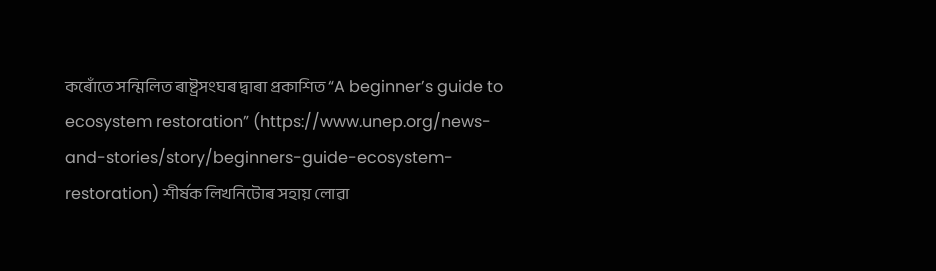কৰোঁতে সন্মিলিত ৰাষ্ট্ৰসংঘৰ দ্বাৰা প্ৰকাশিত “A beginner’s guide to ecosystem restoration” (https://www.unep.org/news-and-stories/story/beginners-guide-ecosystem-restoration) শীৰ্ষক লিখনিটোৰ সহায় লোৱা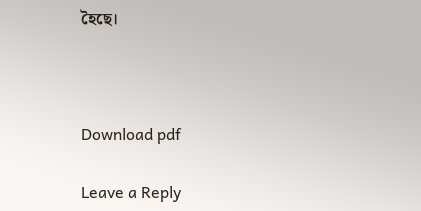হৈছে।



Download pdf

Leave a Reply